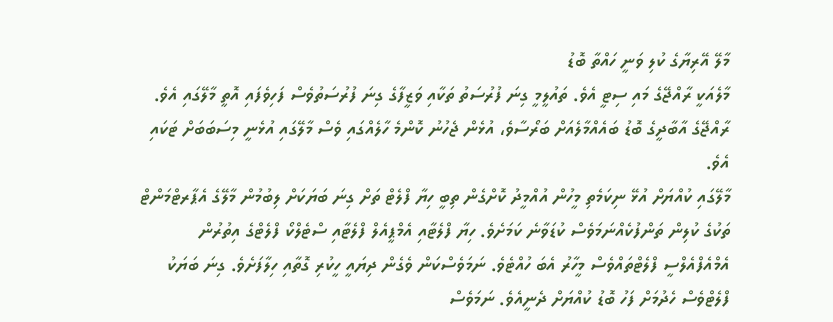މާލޭ އޭރިޔާގެ ކުލި ވަނީ ހައްތާ ބޮޑު
މާލެއަކީ ރާއްޖޭގެ މައި ސިޓީ އެވެ. ތައުލީމީ ގިނަ ފުރުސަތު ތަކާއި ވަޒީފާގެ ގިނަ ފުރުސަތުވެސް ފަހިވެފައި އޮތީ މާލޭގައި އެވެ. ރާއްޖޭގެ އާބާދީގެ ބޮޑު ބައެއްމާލެއަށް ބަރޯސާވެ، އުޅެން ޖެހުނު ކޮންމެ ހާލެއްގައި ވެސް މާލޭގައި އުޅެނީ މިސަބަބަށް ޓަކައި އެވެ.
މާލޭގައި ކުއްޔަށް އުޅޭ ނިކަމެތި މީހުން އުއްމީދު ކޮށްގެން ތިބީ ހިޔާ ފްލެޓް ތަށް ގިނަ ބަޔަކަށް ލިބުމުން މާލޭގެ އެޕާރޓްމަންޓް ތަކުގެ ކުލިން ތަންފުކެއްނަމަވެސް ކުޑަވާނެ ކަމަށެވެ. ހިޔާ ފްލެޓާއި އެމްޕީއެލް ފްލެޓާއި ސްޓެލްކޯ ފްލެޓްގެ އިތުރުން އެމްއެފްއެލްސީ ފްލެޓްތައްވެސް މީހާރު އެބަ ހުއްޓެވެ. ނަމަވެސްކަން ވެގެން ދިޔައީ ހީކުރި ގޮތާއި ހިލާފަށެވެ. ގިނަ ބަޔަކު ފްލެޓްވެސް ހެދުމަށް ފަހު ބޮޑު ކުއްޔަށް ދެނީއެވެ. ނަމަވެސް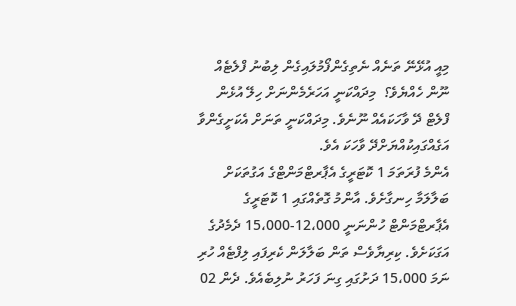މިއީ އުޅޭނޭ ތަނެއް ނެތިގެންފޯމުލައިގެން ލިބުނު ފްލެޓެއް ނޫން ހެއްޔެވެ؟  މިދައްކަނީ އަހަރެމެންނަށް ހިލޭ އުޅެން ފްލެޓް ދޭ ވާހަކައެއް ނޫނެވެ. މިދައްކަނީ ތަނަށް އެކަށީގެންވާ އަގެއްގައިކުއްޔަށްދޭ ވާހަކަ އެވެ.
އެންމެ ފުރަތަމަ 1 ކޮޓަރީގެ އެޕާރޓްމަންޓްގެ އަގުތަކަށް ބަލާލަމާ ހިނގާށެވެ. އާންމު ގޮތެއްގައި 1 ކޮޓަރީގެ އެޕާރޓްމަންޓް ހުންނަނީ 12،000-15،000 ދެމެދުގެ އަގަކަށެވެ. ކިރިޔާވެސް ތަން ބަލާލަން ކެރިފައި ލިފްޓެއް ހުރި ނަމަ 15،000 ދަށުގައި ގިނަ ފަހަރު ނުލިބެއެވެ. ދެން 02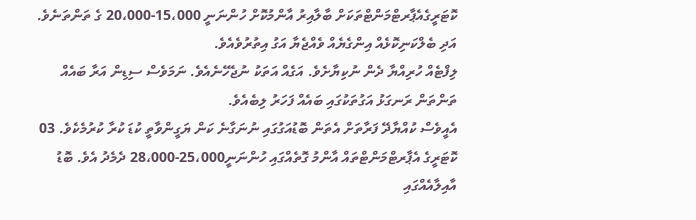ކޮޓަރީގެއެޕާރޓްމަންޓްތަކަށް ބާލާއިރު އާންމުކޮށް ހުންނަނީ 15،000-20،000 ގެ ތަންތަނެވެ. އަދި ބެލްކަނިކޮޅެއް އިންގެޔެއް ވެއްޖެޔާ އަގު އިތުރުވެއެވެ.
ލިފްޓެއް ހުރިއްޔާ ދެން ނުކިޔާށެވެ. އަގެއް އަތަކު ނުޖެހޭނެއެވެ. ނަމަވެސް ސިޑިން އަރާ ބައެއް ތަންތަން ރަނގަޅު އަގުތަކުގައި ބައެއް ފަހަރު ލިބެއެވެ.
އެއީވެސް ކުއްޔާދޭ ފަރާތަށް އެތަން ބޮޑުއަގުގައި ނުނަގާނެ ކަން ޔަގީންވާތީ ކުޑަ ކުރާ ކުރުމެކެވެ. 03 ކޮޓަރީގެ އެޕާރޓްމަންޓްތައް އާންމު ގޮތެއްގައި ހުންނަނީ25،000-28،000 ދެމެދު އެވެ. ބޮޑު އާއިލާއެއްގައި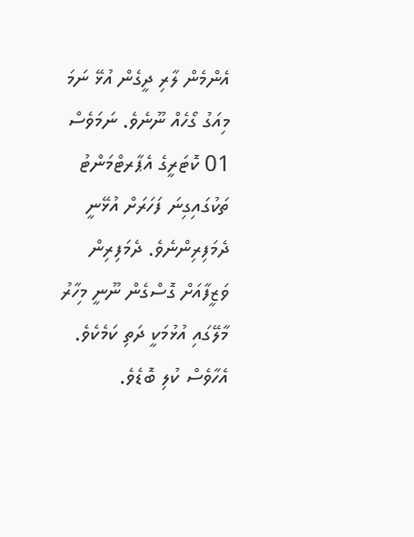އެންމެން ލާރި ދީގެން އުޅޭ ނަމަ މިއަގު ގޯހެއް ނޫނެވެ. ނަމަވެސް 01 ކޮޓަރީގެ އެޕާރޓްމަންޓު ތަކުގައިގިނަ ފަހަރަށް އުޅޭނީ ދެމަފިރިންނެވެ. ދެމަފިރިން ވަޒީފާއަށް ގޮސްގެން ނޫނީ މިހާރު މާލޭގައި އުޅުމަކީ ދަތި ކަމެކެވެ. އެހާވެސް ކުލި ބޮޑެވެ.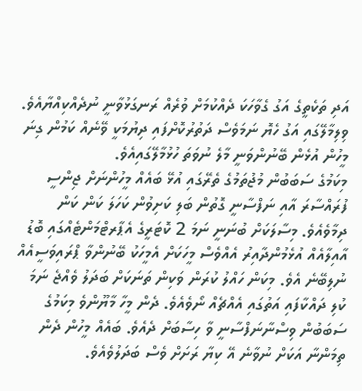އަދި ތަކެތީގެ އަގު ގެވާހަކަ ދެއްކުމަށް ވުރެއް ރަނގަޅުވާނީ ނުދެއްކިއްޔާއެވެ.
ވިލިމާލޭގައި އަގު ހެޔޮ ނަމަވެސް ދަތުރުކޮށްފައި ދިޔުމަކީ ވޭނެއް ކަމުން ގިނަ މީހުން އުޅެން ބޭނުންވަނީ މާލެ ނުވަތަ ހުޅުމާލޭގައިއެވެ.
މިކަމުގެ ސަބަބުން މުޖުތަމުގެ ތެރޭގައި އުޅޭ ބައެއް މީހުންނަށް ޖިންސީ ފުރައްސާރަ އާއި ނަފްސާނީ ގޮތުން ބަލި ކަށިވުން ކަހަލަ ކަން ކަން ދިމާވެއެވެ. މިސާލަކަށް ބުނަނީ ނަމަ 2 ކޮޓަރީގެ އެޕާރޓްމަންޓެއްގައި ބޮޑު އާއިލާއެއް އުޅެމުންދާއިރު އެއްވެސް މީހަކަށް އެމީހަކު ބޭނުންވާ ޕްރައިވަސީއެއް ނުލިބޭނެ އެވެ. މިކަން ހައްލު ކުރަން ވަކިން ތަނަކަށް ބަދަލު ވެއްޖެ ނަމަ ކުލި ދައްކާފައި އަތުގައި އެއްޗެއް ނޯވެއެވެ. ދެން މީހާ މާޔޫންވެ މިކަމުގެ ސަބަބުން ވިސްނާނަފްސާނީ ވާ ހިސާބަށް ދެއެވެ. ބައެއް މީހުން ދެން ތިމަންނާ އަކަށް ނުވާނެ އޭ ކިޔާ ރަށަށް ވެސް ބަދަލުވެއެވެ.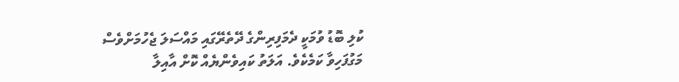ކުލި ބޮޑު ވުމަކީ ދެމަފިރިންގެ ދޭތެރޭގައި މައްސަލަ ޖެހުމަށްވެސް މަގުފަހިވާ ކަމެކެވެ. އަލަތު ކައިވެންޔެއް ކޮށް އާއިލާ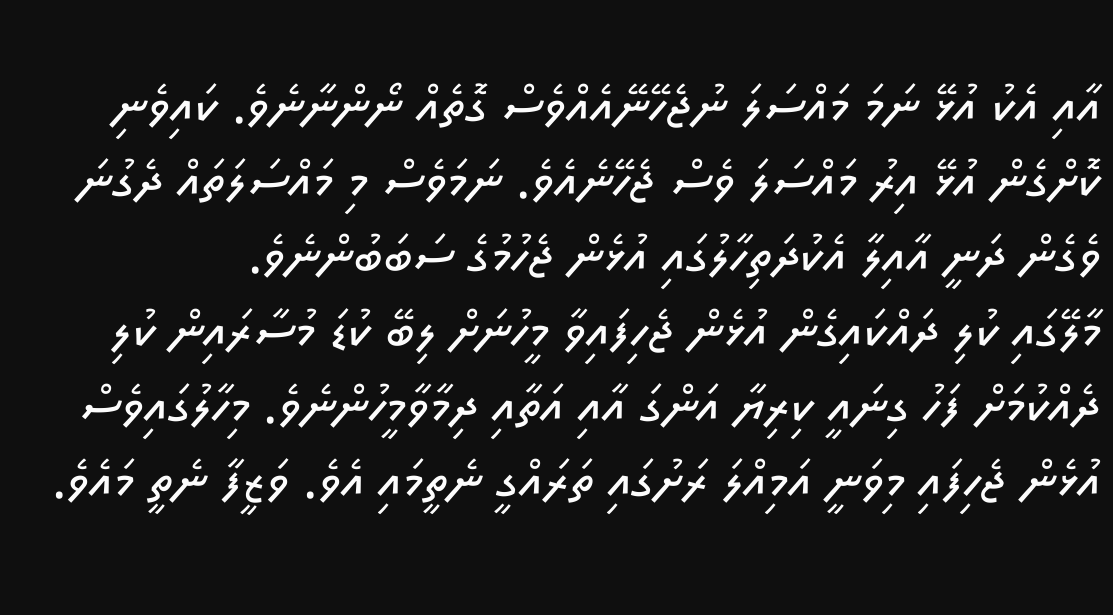އާއި އެކު އުޅޭ ނަމަ މައްސަލަ ނުޖެހޭނޭއެއްވެސް ގޮތެއް ނޯންނާނެވެ. ކައިވެނި ކޮށްގެން އުޅޭ އިރު މައްސަލަ ވެސް ޖެހޭނެއެވެ. ނަމަވެސް މި މައްސަލަތައް ދެގުނަ ވެގެން ދަނީ އާއިލާ އެކުދަތިހާލުގައި އުޅެން ޖެހުމުގެ ސަބަބުންނެވެ.
މާލޭގައި ކުލި ދައްކައިގެން އުޅެން ޖެހިފައިވާ މީހުނަށް ލިބޭ ކުޑަ މުސާރައިން ކުލި ދެއްކުމަށް ފަހު ގިނައީ ކިރިޔާ އަންގަ އާއި އަތާއި ދިމާވާމީހުންނެވެ. މިހާލުގައިވެސް އުޅެން ޖެހިފައި މިވަނީ އަމިއްލަ ރަށުގައި ތަރައްގީ ނެތީމައި އެވެ. ވަޒީފާ ނެތީ މައެވެ.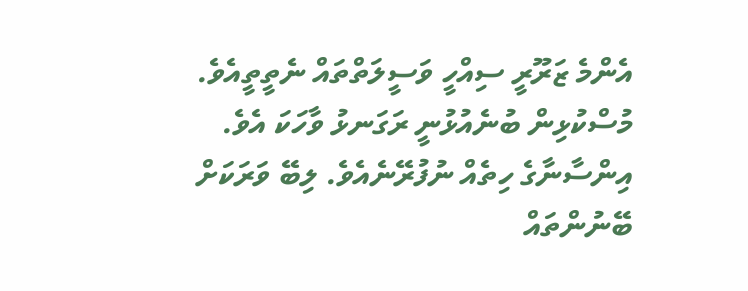އެންމެ ޒަރޫރީ ސިއްހީ ވަސީލަތްތައް ނެތީތީއެވެ. މުސްކުޅިން ބުނެއުޅުނީ ރަގަނޅު ވާހަކަ އެވެ. އިންސާނާގެ ހިތެއް ނުފުރޭނެއެވެ. ލިބޭ ވަރަކަށް ބޭނުންތައް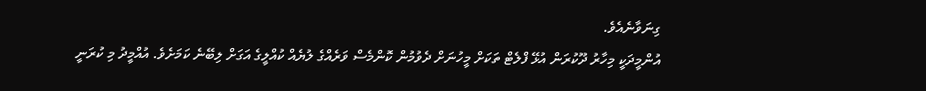ގިނަވާނެއެވެ.
އުންމީދަކީ މިހާރު ދޫކުރަން އުޅޭ ފްލެޓް ތަކަށް މީހުނަށް ދެވުމުން ކޮންމެސް ވަރެއްގެ ލުޔެއް ކުއްލީގެ އަގަށް ލިބޭނެ ކަމަށެވެ. އުއްމީދު މި ކުރަނީ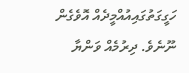ހަގީގަތުގައިއުއްމީދެއް އޮވެގެން ނޫނެވެ. ދިރުމެއް ވަންޔާ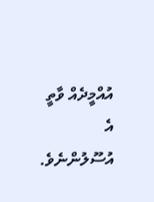އުއްމީދެއް ވާތީ އެ އުސޫލުންނެވެ.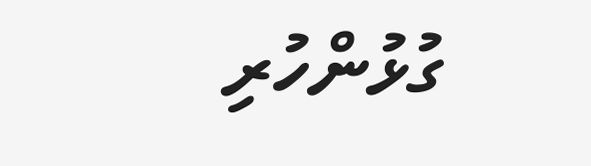ގުޅުންހުރި